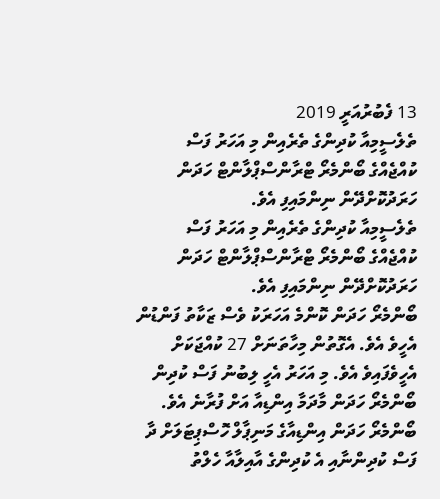13 ފެބުރުއަރީ 2019
ތެލެސީމިއާ ކުދިންގެ ތެރެއިން މި އަހަރު ފަސް ކުއްޖެއްގެ ބޯންމެރޯ ޓްރާންސްޕްލާންޓް ހަދަން ހަރަދުކޮށްދޭން ނިންމައިފި އެވެ.
ތެލެސީމިއާ ކުދިންގެ ތެރެއިން މި އަހަރު ފަސް ކުއްޖެއްގެ ބޯންމެރޯ ޓްރާންސްޕްލާންޓް ހަދަން ހަރަދުކޮށްދޭން ނިންމައިފި އެވެ.
ބޯންމެރޯ ހަދަން ކޮންމެ އަހަރަކު ވެސް ޒަކާތު ފަންޑުން އެހީވެ އެވެ. އެގޮތުން މިހާތަނަށް 27 ކުއްޖަކަށް އެހީވެފައިވެ އެވެ. މި އަހަރު އެހީ ލިބުނު ފަސް ކުދިން ބޯންމެރޯ ހަދަން މާދަމާ އިންޑިއާ އަށް ފުރާނެ އެވެ.
ބޯންމެރޯ ހަދަން އިންޑިއާގެ މަނިޕާލް ހޮސްޕިޓަލަށް ދާ ފަސް ކުދިންނާއި އެ ކުދިންގެ އާއިލާއާ ހެލްތު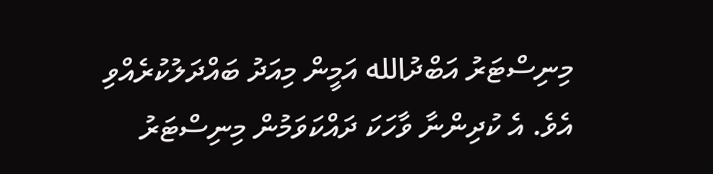މިނިސްޓަރު އަބްދުالله އަމީން މިއަދު ބައްދަލުކުރެއްވި އެވެ. އެ ކުދިންނާ ވާހަކަ ދައްކަވަމުން މިނިސްޓަރު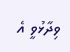ވިދާޅުވީ އެ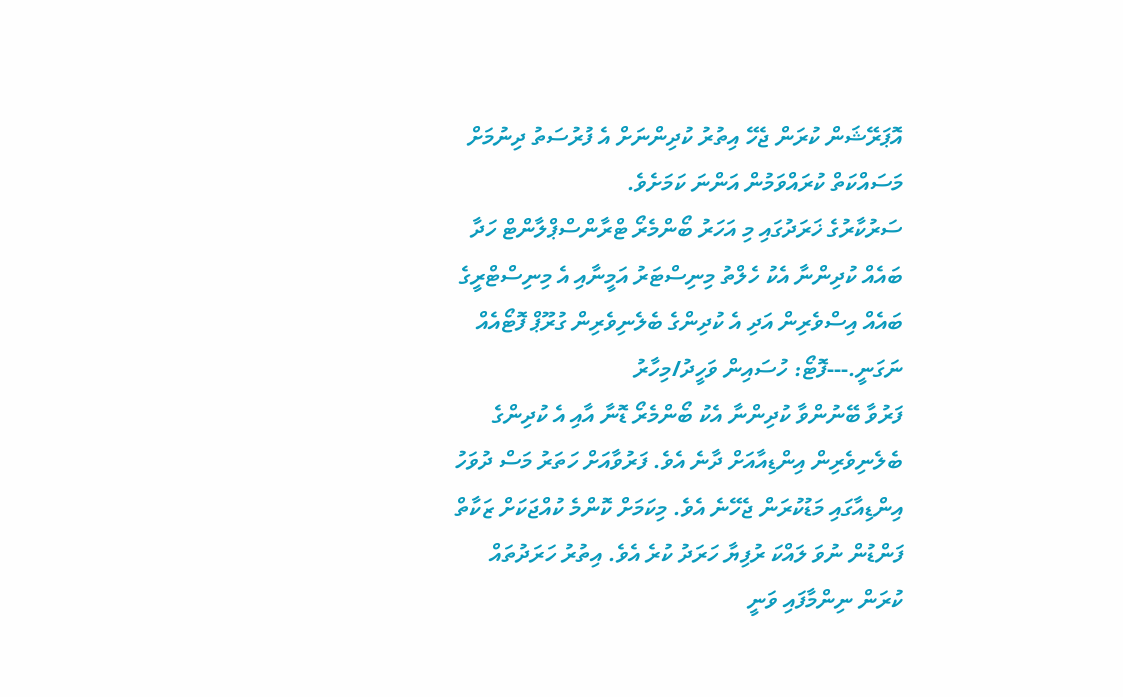އޮޕަރޭޝަން ކުރަން ޖެހޭ އިތުރު ކުދިންނަށް އެ ފުރުސަތު ދިނުމަށް މަސައްކަތް ކުރައްވަމުން އަންނަ ކަމަށެވެ.
ސަރުކާރުގެ ޚަރަދުގައި މި އަހަރު ބޯންމެރޯ ޓްރާންސްޕްލާންޓް ހަދާ ބައެއް ކުދިންނާ އެކު ހެލްތު މިނިސްޓަރު އަމީނާއި އެ މިނިސްޓްރީގެ ބައެއް އިސްވެރިން އަދި އެ ކުދިންގެ ބެލެނިވެރިން ގުރޫޕް ފޮޓޯއެއް ނަގަނީ.---ފޮޓޯ: ހުސައިން ވަހީދު/މިހާރު
ފަރުވާ ބޭނުންވާ ކުދިންނާ އެކު ބޯންމެރޯ ޑޮނާ އާއި އެ ކުދިންގެ ބެލެނިވެރިން އިންޑިއާއަށް ދާނެ އެވެ. ފަރުވާއަށް ހަތަރު މަސް ދުވަހު އިންޑިއާގައި މަޑުކުރަން ޖެހޭނެ އެވެ. މިކަމަށް ކޮންމެ ކުއްޖަކަށް ޒަކާތް ފަންޑުން ނުވަ ލައްކަ ރުފިޔާ ހަރަދު ކުރެ އެވެ. އިތުރު ހަރަދުތައް ކުރަން ނިންމާފައި ވަނީ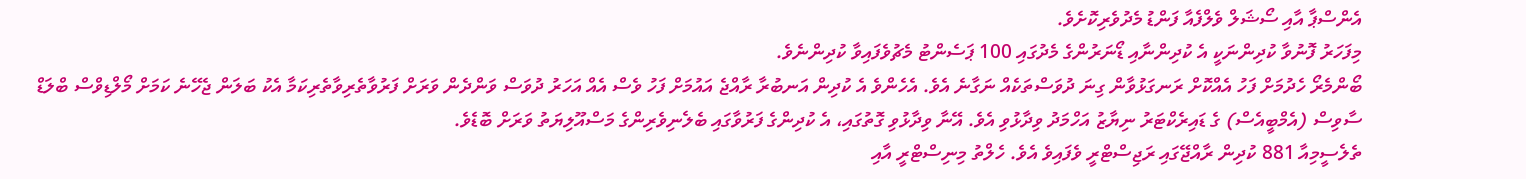އެންސްޕާ އާއި ސޯޝަލް ވެލްފެއާ ފަންޑު މެދުވެރިކޮށެވެ.
މިފަހަރު ފޮނުވާ ކުދިންނަކީ އެ ކުދިންނާއި ޑޯނަރުންގެ މެދުގައި 100 ޕަސެންޓު މެޗުވެފައިވާ ކުދިންނެވެ.
ބޯންމެރޯ ހެދުމަށް ފަހު އެއްކޮށް ރަނގަޅުވާން ގިނަ ދުވަސްތަކެއް ނަގާނެ އެވެ. އެހެންވެ އެ ކުދިން އަނބުރާ ރާއްޖެ އައުމަށް ފަހު ވެސް އެއް އަހަރު ދުވަސް ވަންދެން ވަރަށް ފަރުވާތެރިވާތެރިކަމާ އެކު ބަލަން ޖެހޭނެ ކަމަށް މޯލްޑިވްސް ބްލަޑް ސާވިސް (އެމްބީއެސް) ގެ ޑައިރެކްޓަރު ނިޔާޒު އަހްމަދު ވިދާޅުވި އެވެ. އޭނާ ވިދާޅުވި ގޮތުގައި، އެ ކުދިންގެ ފަރުވާގައި ބެލެނިވެރިންގެ މަސްއޫލިޔަތު ވަރަށް ބޮޑެވެ.
ތެލެސީމިއާ 881 ކުދިން ރާއްޖޭގައި ރަޖިސްޓްރީ ވެފައިވެ އެވެ. ހެލްތު މިނިސްޓްރީ އާއި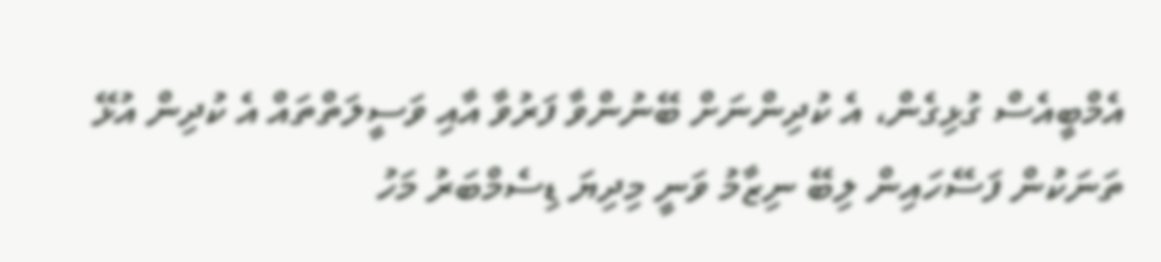އެމްބީއެސް ގުޅިގެން، އެ ކުދިންނަށް ބޭނުންވާ ފަރުވާ އާއި ވަސީލަތްތައް އެ ކުދިން އުޅޭ ތަނަކުން ފަސޭހައިން ލިބޭ ނިޒާމު ވަނީ މިދިޔަ ޑިސެމްބަރު މަހު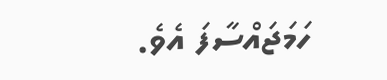ހަމަޖައްސާފަ އެވެ.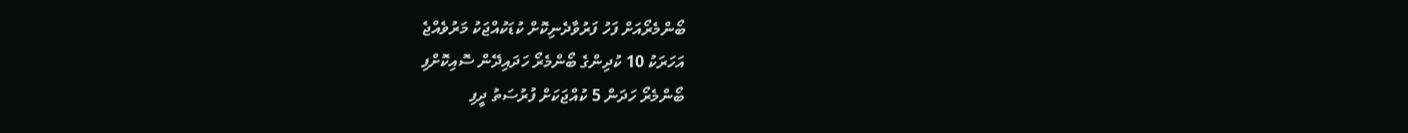ބޯންމެރޯއަށް ފަހު ފަރުވާދެނިކޮށް ކުޑަކުއްޖަކު މަރުވެއްޖެ
އަހަރަކު 10 ކުދިންގެ ބޯންމެރޯ ހަދައިދޭން ސޮއިކޮށްފި
ބޯންމެރޯ ހަދަން 5 ކުއްޖަކަށް ފުރުސަތު ދީފި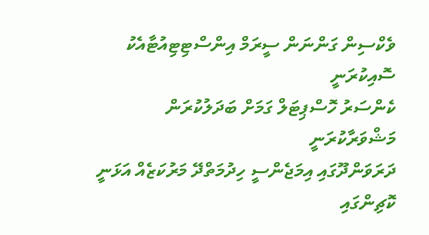ވެކްސިން ގަންނަން ސީރަމް އިންސްޓިޓިއުޓާއެކު ސޮއިކުރަނީ
ކެންސަރު ހޮސްޕިޓަލް ގަމަށް ބަދަލުކުރަން މަޝްވަރާކުރަނީ
ދަރަވަންދޫގައި އިމަޖެންސީ ހިދުމަތްދޭ މަރުކަޒެއް އަޅަނީ
ކޮޗިންގައި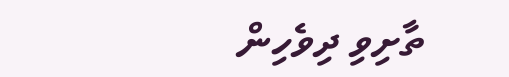ތާށިވި ދިވެހިން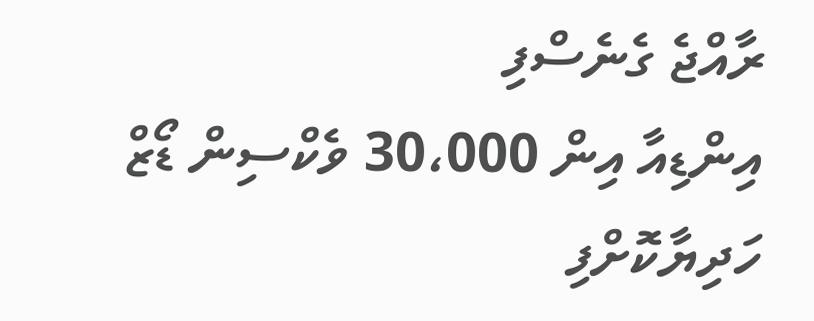ރާއްޖެ ގެނެސްފި
އިންޑިއާ އިން 30،000 ވެކްސިން ޑޯޒް ހަދިޔާކޮށްފި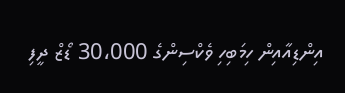އިންޑިއާއިން ހިމަބިހި ވެކްސިންގެ 30،000 ޑޯޒް ދީފި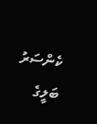ކެންސަރު ބަލީގެ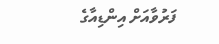ފަރުވާއަށް އިންޑިއާގެ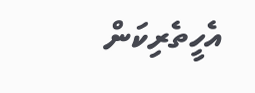އެހީތެރިކަން